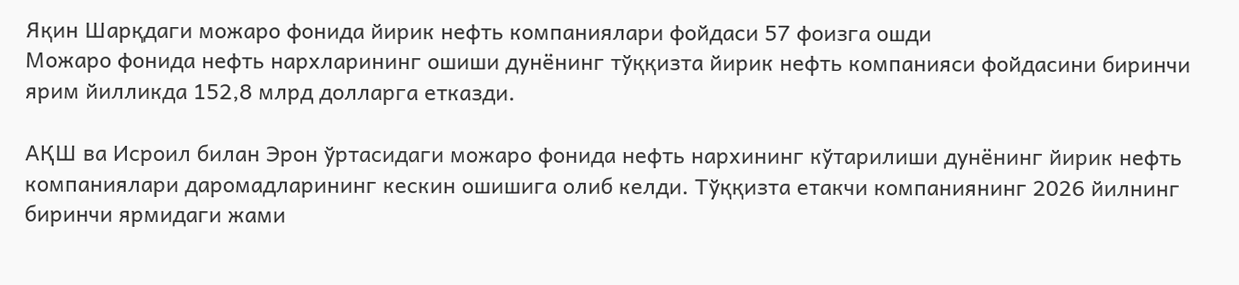Яқин Шарқдаги можаро фонида йирик нефть компаниялари фойдаси 57 фоизга ошди
Можаро фонида нефть нархларининг ошиши дунёнинг тўққизта йирик нефть компанияси фойдасини биринчи ярим йилликда 152,8 млрд долларга етказди.

АҚШ ва Исроил билан Эрон ўртасидаги можаро фонида нефть нархининг кўтарилиши дунёнинг йирик нефть компаниялари даромадларининг кескин ошишига олиб келди. Тўққизта етакчи компаниянинг 2026 йилнинг биринчи ярмидаги жами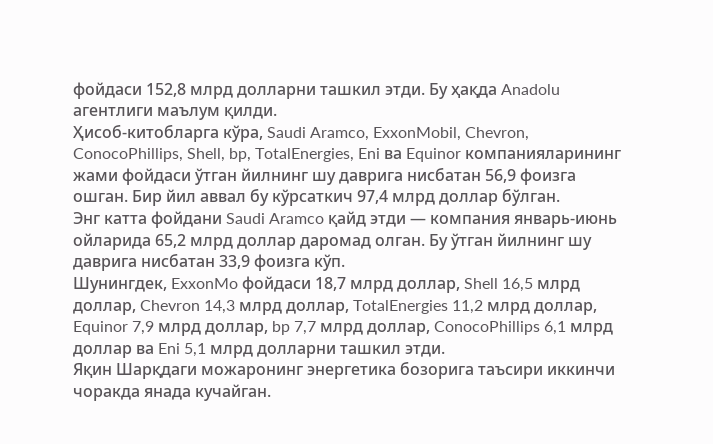фойдаси 152,8 млрд долларни ташкил этди. Бу ҳақда Anadolu агентлиги маълум қилди.
Ҳисоб-китобларга кўра, Saudi Aramco, ExxonMobil, Chevron, ConocoPhillips, Shell, bp, TotalEnergies, Eni ва Equinor компанияларининг жами фойдаси ўтган йилнинг шу даврига нисбатан 56,9 фоизга ошган. Бир йил аввал бу кўрсаткич 97,4 млрд доллар бўлган.
Энг катта фойдани Saudi Aramco қайд этди — компания январь-июнь ойларида 65,2 млрд доллар даромад олган. Бу ўтган йилнинг шу даврига нисбатан 33,9 фоизга кўп.
Шунингдек, ExxonMo фойдаси 18,7 млрд доллар, Shell 16,5 млрд доллар, Chevron 14,3 млрд доллар, TotalEnergies 11,2 млрд доллар, Equinor 7,9 млрд доллар, bp 7,7 млрд доллар, ConocoPhillips 6,1 млрд доллар ва Eni 5,1 млрд долларни ташкил этди.
Яқин Шарқдаги можаронинг энергетика бозорига таъсири иккинчи чоракда янада кучайган.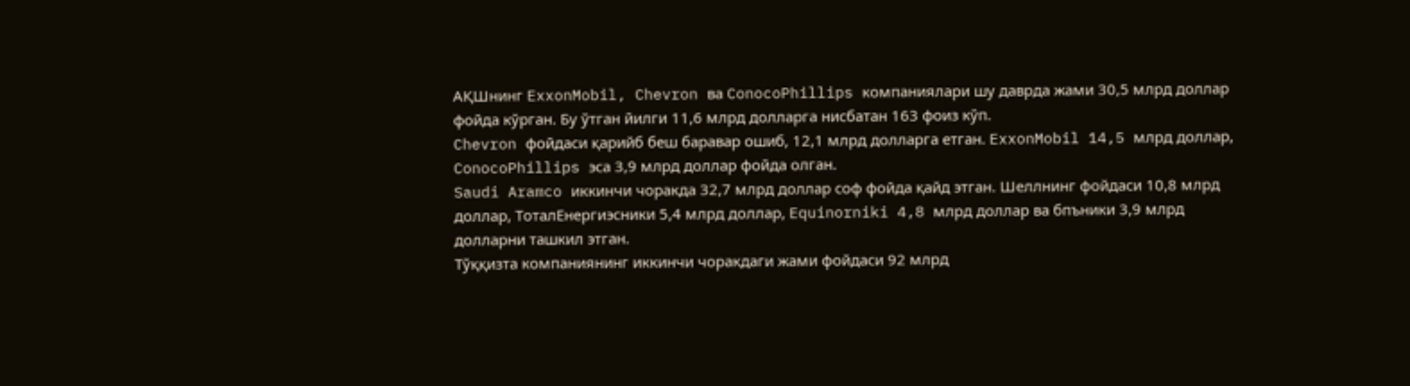АҚШнинг ExxonMobil, Chevron ва ConocoPhillips компаниялари шу даврда жами 30,5 млрд доллар фойда кўрган. Бу ўтган йилги 11,6 млрд долларга нисбатан 163 фоиз кўп.
Chevron фойдаси қарийб беш баравар ошиб, 12,1 млрд долларга етган. ExxonMobil 14,5 млрд доллар, ConocoPhillips эса 3,9 млрд доллар фойда олган.
Saudi Aramco иккинчи чоракда 32,7 млрд доллар соф фойда қайд этган. Шеллнинг фойдаси 10,8 млрд доллар, ТоталЕнергиэсники 5,4 млрд доллар, Equinorniki 4,8 млрд доллар ва бпъники 3,9 млрд долларни ташкил этган.
Тўққизта компаниянинг иккинчи чоракдаги жами фойдаси 92 млрд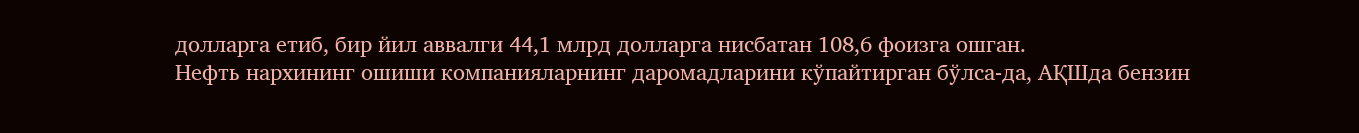долларга етиб, бир йил аввалги 44,1 млрд долларга нисбатан 108,6 фоизга ошган.
Нефть нархининг ошиши компанияларнинг даромадларини кўпайтирган бўлса-да, АҚШда бензин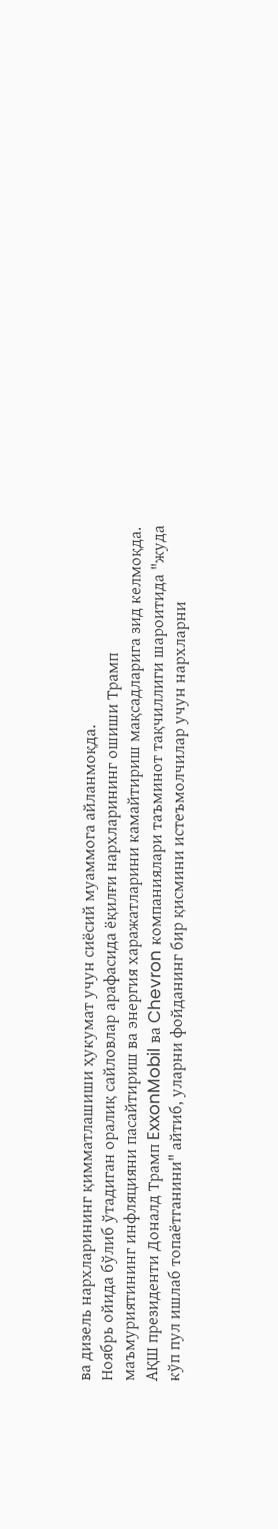ва дизель нархларининг қимматлашиши ҳукумат учун сиёсий муаммога айланмоқда.
Ноябрь ойида бўлиб ўтадиган оралиқ сайловлар арафасида ёқилғи нархларининг ошиши Трамп маъмуриятининг инфляцияни пасайтириш ва энергия харажатларини камайтириш мақсадларига зид келмоқда.
АҚШ президенти Доналд Трамп ExxonMobil ва Chevron компаниялари таъминот тақчиллиги шароитида "жуда кўп пул ишлаб топаётганини" айтиб, уларни фойданинг бир қисмини истеъмолчилар учун нархларни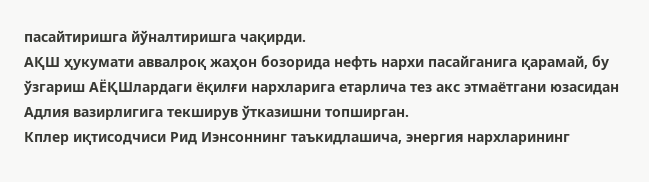пасайтиришга йўналтиришга чақирди.
АҚШ ҳукумати аввалроқ жаҳон бозорида нефть нархи пасайганига қарамай, бу ўзгариш АЁҚШлардаги ёқилғи нархларига етарлича тез акс этмаётгани юзасидан Адлия вазирлигига текширув ўтказишни топширган.
Кплер иқтисодчиси Рид Иэнсоннинг таъкидлашича, энергия нархларининг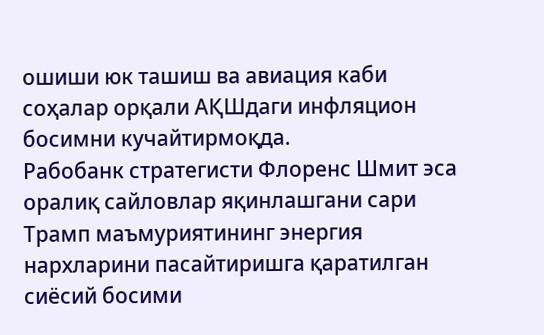ошиши юк ташиш ва авиация каби соҳалар орқали АҚШдаги инфляцион босимни кучайтирмоқда.
Рабобанк стратегисти Флоренс Шмит эса оралиқ сайловлар яқинлашгани сари Трамп маъмуриятининг энергия нархларини пасайтиришга қаратилган сиёсий босими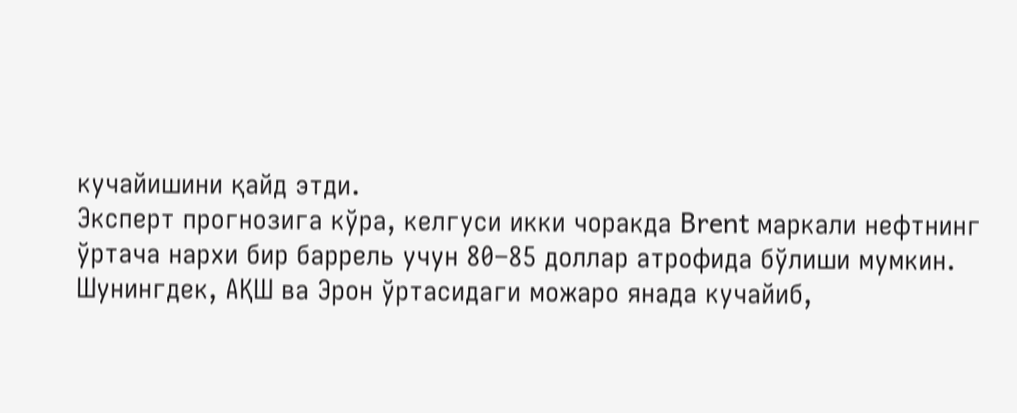кучайишини қайд этди.
Эксперт прогнозига кўра, келгуси икки чоракда Brent маркали нефтнинг ўртача нархи бир баррель учун 80–85 доллар атрофида бўлиши мумкин.
Шунингдек, АҚШ ва Эрон ўртасидаги можаро янада кучайиб,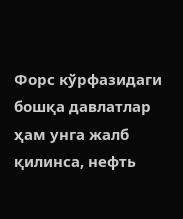Форс кўрфазидаги бошқа давлатлар ҳам унга жалб қилинса, нефть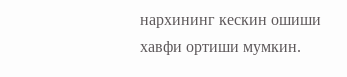нархининг кескин ошиши хавфи ортиши мумкин.